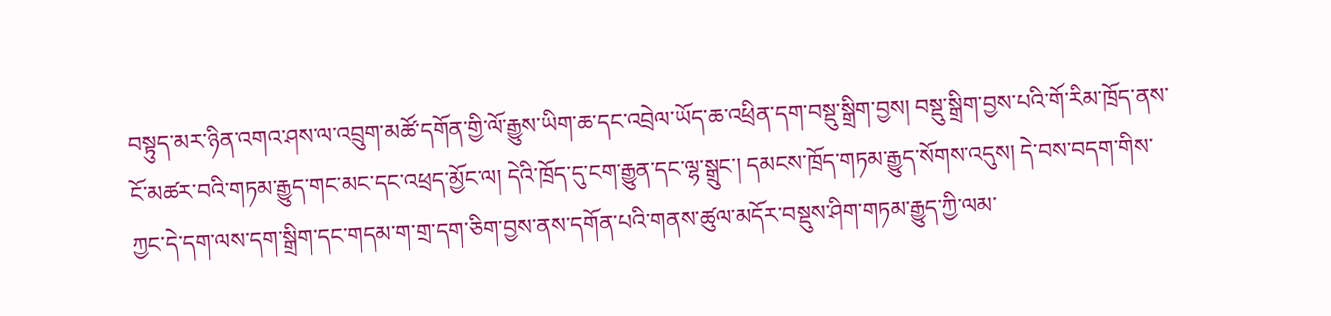བསྟུད་མར་ཉིན་འགའ་ཤས་ལ་འབྲུག་མཚོ་དགོན་གྱི་ལོ་རྒྱུས་ཡིག་ཆ་དང་འབྲེལ་ཡོད་ཆ་འཕྲིན་དག་བསྡུ་སྒྲིག་བྱས། བསྡུ་སྒྲིག་བྱས་པའི་གོ་རིམ་ཁྲོད་ནས་ངོ་མཚར་བའི་གཏམ་རྒྱུད་གང་མང་དང་འཕྲད་མྱོང་ལ། དེའི་ཁྲོད་དུ་ངག་རྒྱུན་དང་ལྷ་སྒྲུང་། དམངས་ཁྲོད་གཏམ་རྒྱུད་སོགས་འདུས། དེ་བས་བདག་གིས་ཀྱང་དེ་དག་ལས་དག་སྒྲིག་དང་གདམ་ག་གྲ་དག་ཅིག་བྱས་ནས་དགོན་པའི་གནས་ཚུལ་མདོར་བསྡུས་ཤིག་གཏམ་རྒྱུད་ཀྱི་ལམ་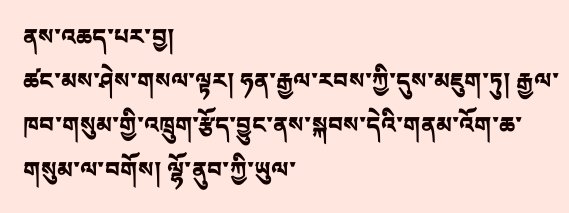ནས་འཆད་པར་བྱ།
ཚང་མས་ཤེས་གསལ་ལྟར། ཧན་རྒྱལ་རབས་ཀྱི་དུས་མཇུག་ཏུ། རྒྱལ་ཁབ་གསུམ་གྱི་འཁྲུག་རྩོད་བྱུང་ནས་སྐབས་དེའི་གནམ་འོག་ཆ་གསུམ་ལ་བགོས། ལྷོ་ནུབ་ཀྱི་ཡུལ་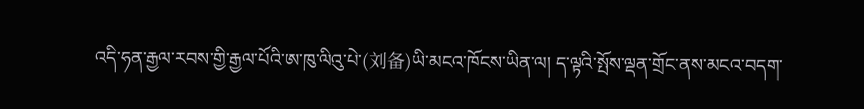འདི་ཧན་རྒྱལ་རབས་གྱི་རྒྱལ་པོའི་ཨ་ཁུ་ལིའུ་པེ་(刘备)ཡི་མངའ་ཁོངས་ཡིན་ལ། ད་ལྟའི་སྤོས་ལྡན་གྲོང་ནས་མངའ་བདག་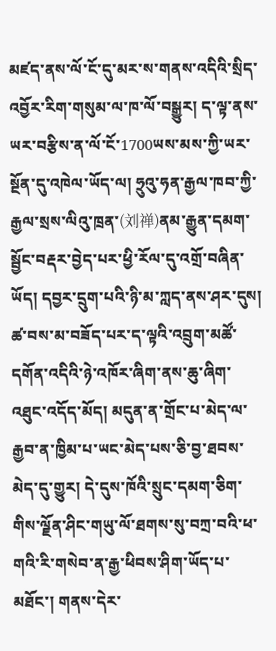མཛད་ནས་ལོ་ངོ་དུ་མར་ས་གནས་འདིའི་སྲིད་འབྱོར་རིག་གསུམ་ལ་ཁ་ལོ་བསྒྱུར། ད་ལྟ་ནས་ཡར་བརྩིས་ན་ལོ་ངོ་1700ཡས་མས་ཀྱི་ཡར་སྔོན་དུ་འཁེལ་ཡོད་ལ། ཧྲུའུ་ཧན་རྒྱལ་ཁབ་ཀྱི་རྒྱལ་སྲས་ལིའུ་ཁྲན་(刘禅)ནམ་རྒྱུན་དམག་སྦྱོང་བརྡར་བྱེད་པར་ཕྱི་རོལ་དུ་འགྲོ་བཞིན་ཡོད། དབྱར་དྲུག་པའི་ཉི་མ་ཀླད་ནས་ཤར་དུས། ཚ་བས་མ་བཟོད་པར་ད་ལྟའི་འབྲུག་མཚོ་དགོན་འདིའི་ཉེ་འཁོར་ཞིག་ནས་ཆུ་ཞིག་འཐུང་འདོད་མོད། མདུན་ན་གྲོང་པ་མེད་ལ་རྒྱབ་ན་ཁྱིམ་པ་ཡང་མེད་པས་ཅི་བྱ་ཐབས་མེད་དུ་གྱུར། དེ་དུས་ཁོའི་སྲུང་དམག་ཅིག་གིས་ལྗོན་ཤིང་གཡུ་ལོ་ཐགས་སུ་བཀྲ་བའི་ཕ་གའི་རི་གསེབ་ན་རྒྱ་ཕིབས་ཤིག་ཡོད་པ་མཐོང་། གནས་དེར་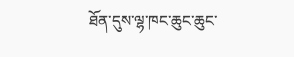ཐོན་དུས་ལྷ་ཁང་ཆུང་ཆུང་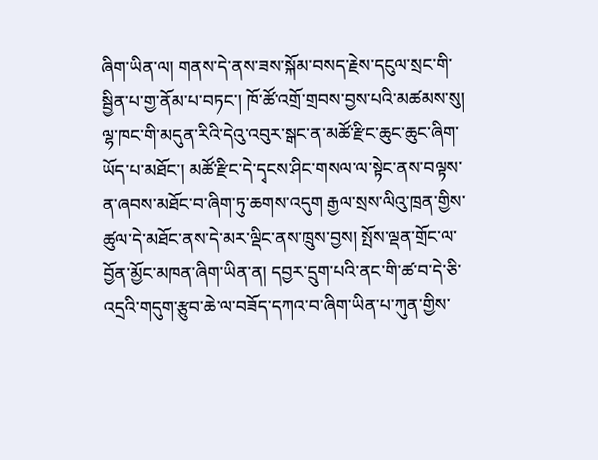ཞིག་ཡིན་ལ། གནས་དེ་ནས་ཟས་སྐོམ་བསད་རྗེས་དངུལ་སྲང་གི་སྦྱིན་པ་གྱ་ནོམ་པ་བཏང་། ཁོ་ཚོ་འགྲོ་གྲབས་བྱས་པའི་མཚམས་སུ། ལྷ་ཁང་གི་མདུན་རིའི་དེའུ་འབུར་སྒང་ན་མཚོ་རྫིང་ཆུང་ཆུང་ཞིག་ཡོད་པ་མཐོང་། མཚོ་རྫིང་དེ་དྭངས་ཤིང་གསལ་ལ་སྟེང་ནས་བལྟས་ན་ཞབས་མཐོང་བ་ཞིག་ཏུ་ཆགས་འདུག རྒྱལ་སྲས་ལིའུ་ཁྲན་གྱིས་ཚུལ་དེ་མཐོང་ནས་དེ་མར་ལྡིང་ནས་ཁྲུས་བྱས། སྤོས་ལྡན་གྲོང་ལ་བྱོན་མྱོང་མཁན་ཞིག་ཡིན་ན། དབྱར་དྲུག་པའི་ནང་གི་ཚ་བ་དེ་ཅི་འདྲའི་གདུག་རྩུབ་ཆེ་ལ་བཟོད་དཀའ་བ་ཞིག་ཡིན་པ་ཀུན་གྱིས་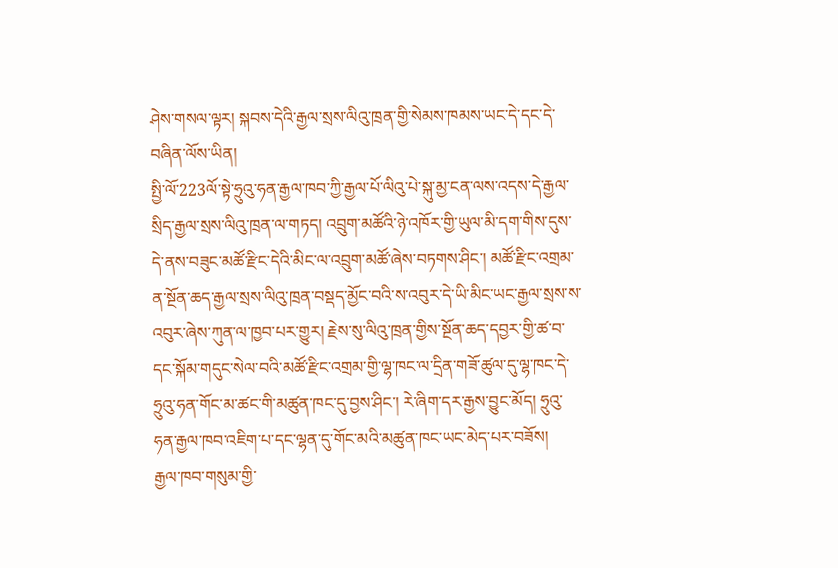ཤེས་གསལ་ལྟར། སྐབས་དེའི་རྒྱལ་སྲས་ལིའུ་ཁྲན་གྱི་སེམས་ཁམས་ཡང་དེ་དང་དེ་བཞིན་ལོས་ཡིན།
སྤྱི་ལོ་223ལོ་སྟེ་ཧྲུའུ་ཧན་རྒྱལ་ཁབ་ཀྱི་རྒྱལ་པོ་ལིའུ་པེ་སྐུ་མྱ་ངན་ལས་འདས་དེ་རྒྱལ་སྲིད་རྒྱལ་སྲས་ལིའུ་ཁྲན་ལ་གཏད། འབྲུག་མཚོའི་ཉེ་འཁོར་གྱི་ཡུལ་མི་དག་གིས་དུས་དེ་ནས་བཟུང་མཚོ་རྫིང་དེའི་མིང་ལ་འབྲུག་མཚོ་ཞེས་བཏགས་ཤིང་། མཚོ་རྫིང་འགྲམ་ན་སྔོན་ཆད་རྒྱལ་སྲས་ལིའུ་ཁྲན་བསྡད་མྱོང་བའི་ས་འབུར་དེ་ཡི་མིང་ཡང་རྒྱལ་སྲས་ས་འབུར་ཞེས་ཀུན་ལ་ཁྱབ་པར་གྱུར། རྗེས་སུ་ལིའུ་ཁྲན་གྱིས་སྔོན་ཆད་དབྱར་གྱི་ཚ་བ་དང་སྐོམ་གདུང་སེལ་བའི་མཚོ་རྫིང་འགྲམ་གྱི་ལྷ་ཁང་ལ་དྲིན་གཟོ་ཚུལ་དུ་ལྷ་ཁང་དེ་ཧྲུའུ་ཧན་གོང་མ་ཚང་གི་མཚུན་ཁང་དུ་བྱས་ཤིང་། རེ་ཞིག་དར་རྒྱས་བྱུང་མོད། ཧྲུའུ་ཧན་རྒྱལ་ཁབ་འཇིག་པ་དང་ལྷན་དུ་གོང་མའི་མཚུན་ཁང་ཡང་མེད་པར་བཟོས།
རྒྱལ་ཁབ་གསུམ་གྱི་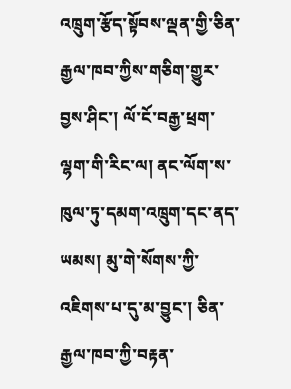འཁྲུག་རྩོད་སྟོབས་ལྡན་གྱི་ཅིན་རྒྱལ་ཁབ་ཀྱིས་གཅིག་གྱུར་བྱས་ཤིང་། ལོ་ངོ་བརྒྱ་ཕྲག་ལྷག་གི་རིང་ལ། ནང་ལོག་ས་ཁུལ་ཏུ་དམག་འཁྲུག་དང་ནད་ཡམས། མུ་གེ་སོགས་ཀྱི་འཇིགས་པ་དུ་མ་བྱུང་། ཅིན་རྒྱལ་ཁབ་ཀྱི་བརྟན་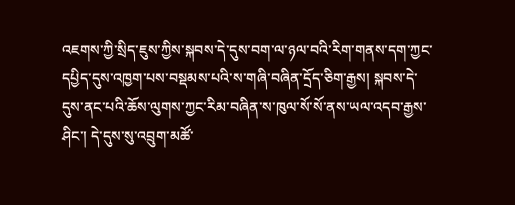འཇགས་ཀྱི་སྲིད་ཇུས་ཀྱིས་སྐབས་དེ་དུས་བག་ལ་ཉལ་བའི་རིག་གནས་དག་ཀྱང་དཔྱིད་དུས་འཁྱག་པས་བསྡམས་པའི་ས་གཞི་བཞིན་དྲོད་ཅིག་རྒྱས། སྐབས་དེ་དུས་ནང་པའི་ཆོས་ལུགས་ཀྱང་རིམ་བཞིན་ས་ཁུལ་སོ་སོ་ནས་ཡལ་འདབ་རྒྱས་ཤིང་། དེ་དུས་སུ་འབྲུག་མཚོ་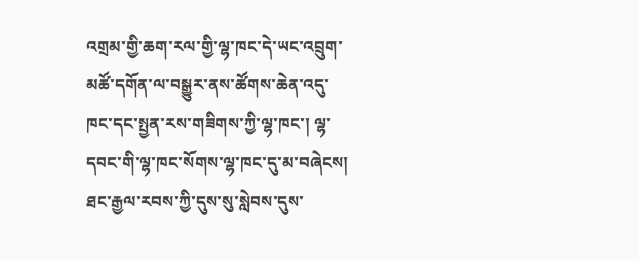འགྲམ་གྱི་ཆག་རལ་གྱི་ལྷ་ཁང་དེ་ཡང་འབྲུག་མཚོ་དགོན་ལ་བསྒྱུར་ནས་ཚོགས་ཆེན་འདུ་ཁང་དང་སྤྱན་རས་གཟིགས་ཀྱི་ལྷ་ཁང་། ལྷ་དབང་གི་ལྷ་ཁང་སོགས་ལྷ་ཁང་དུ་མ་བཞེངས། ཐང་རྒྱལ་རབས་ཀྱི་དུས་སུ་སླེབས་དུས་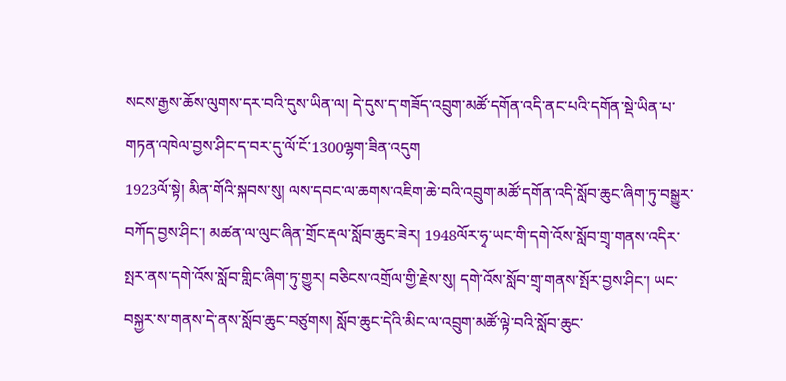སངས་རྒྱས་ཆོས་ལུགས་དར་བའི་དུས་ཡིན་ལ། དེ་དུས་ད་གཟོད་འབྲུག་མཚོ་དགོན་འདི་ནང་པའི་དགོན་སྡེ་ཡིན་པ་གཏན་འཁེལ་བྱས་ཤིང་ད་བར་དུ་ལོ་ངོ་1300ལྷག་ཟིན་འདུག
1923ལོ་སྟེ། མིན་གོའི་སྐབས་སུ། ལས་དབང་ལ་ཆགས་འཇིག་ཆེ་བའི་འབྲུག་མཚོ་དགོན་འདི་སློབ་ཆུང་ཞིག་ཏུ་བསྒྱུར་བཀོད་བྱས་ཤིང་། མཚན་ལ་ལུང་ཞིན་གྲོང་རྡལ་སློབ་ཆུང་ཟེར། 1948ལོར་ཧྭ་ཡང་གི་དགེ་འོས་སློབ་གྲྭ་གནས་འདིར་སྤར་ནས་དགེ་འོས་སློབ་གླིང་ཞིག་ཏུ་གྱུར། བཅིངས་འགྲོལ་གྱི་རྗེས་སུ། དགེ་འོས་སློབ་གྲྭ་གནས་སྤོར་བྱས་ཤིང་། ཡང་བསྐྱར་ས་གནས་དེ་ནས་སློབ་ཆུང་བཙུགས། སློབ་ཆུང་དེའི་མིང་ལ་འབྲུག་མཚོ་ལྟེ་བའི་སློབ་ཆུང་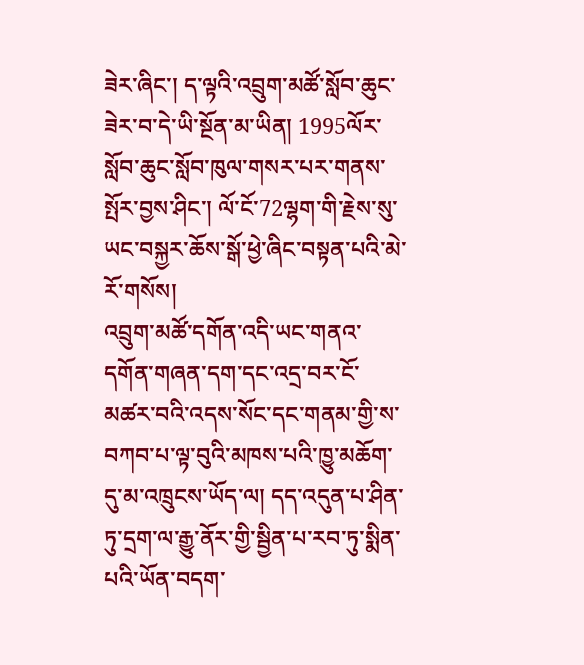ཟེར་ཞིང་། ད་ལྟའི་འབྲུག་མཚོ་སློབ་ཆུང་ཟེར་བ་དེ་ཡི་སྔོན་མ་ཡིན། 1995ལོར་སློབ་ཆུང་སློབ་ཁུལ་གསར་པར་གནས་སྤོར་བྱས་ཤིང་། ལོ་ངོ་72ལྷག་གི་རྗེས་སུ་ཡང་བསྐྱར་ཆོས་སྒོ་ཕྱེ་ཞིང་བསྟན་པའི་མེ་རོ་གསོས།
འབྲུག་མཚོ་དགོན་འདི་ཡང་གནའ་དགོན་གཞན་དག་དང་འདྲ་བར་ངོ་མཚར་བའི་འདས་སོང་དང་གནམ་གྱི་ས་བཀབ་པ་ལྟ་བུའི་མཁས་པའི་ཁྱུ་མཆོག་དུ་མ་འཁྲུངས་ཡོད་ལ། དད་འདུན་པ་ཤིན་ཏུ་དྲག་ལ་རྒྱུ་ནོར་གྱི་སྦྱིན་པ་རབ་ཏུ་སྨིན་པའི་ཡོན་བདག་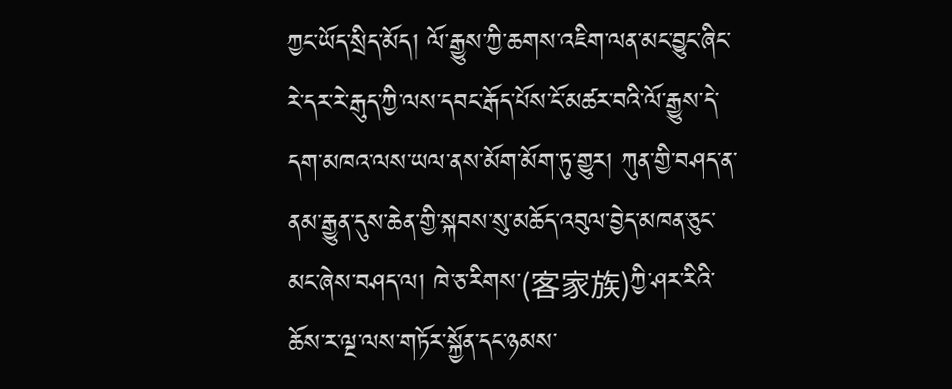ཀྱང་ཡོད་སྲིད་མོད། ལོ་རྒྱུས་ཀྱི་ཆགས་འཇིག་ལན་མང་བྱུང་ཞིང་རེ་དར་རེ་རྒུད་ཀྱི་ལས་དབང་རྒོད་པོས་ངོ་མཚར་བའི་ལོ་རྒྱུས་དེ་དག་མཁའ་ལས་ཡལ་ནས་མོག་མོག་ཏུ་གྱུར། ཀུན་གྱི་བཤད་ན་ནམ་རྒྱུན་དུས་ཆེན་གྱི་སྐབས་སུ་མཆོད་འབུལ་བྱེད་མཁན་ཅུང་མང་ཞེས་བཤད་ལ། ཁེ་ཅ་རིགས་(客家族)ཀྱི་ཤར་རིའི་ཆོས་ར་ལྔ་ལས་གཏོར་སྐྱོན་དང་ཉམས་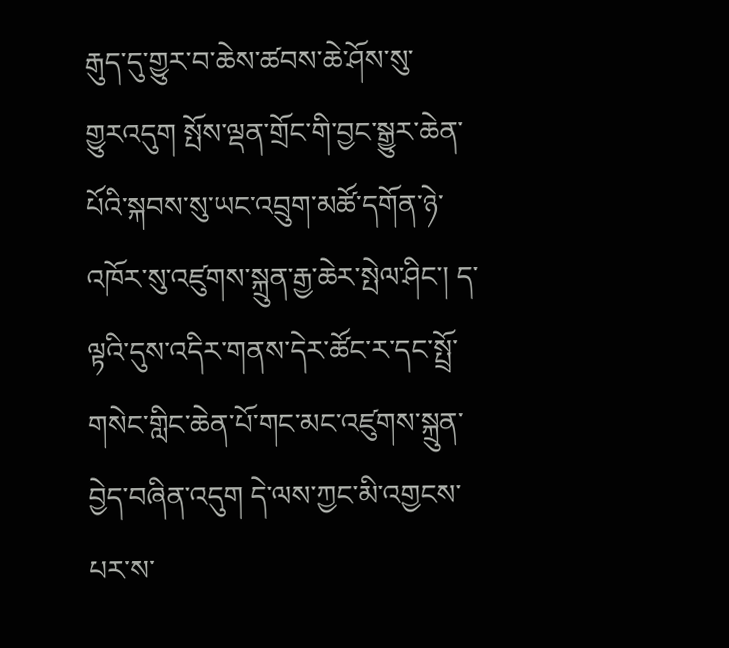རྒུད་དུ་གྱུར་བ་ཆེས་ཚབས་ཆེ་ཤོས་སུ་གྱུརའདུག སྤོས་ལྡན་གྲོང་གི་བྱང་སྒྱུར་ཆེན་པོའི་སྐབས་སུ་ཡང་འབྲུག་མཚོ་དགོན་ཉེ་འཁོར་སུ་འཛུགས་སྐྲུན་རྒྱ་ཆེར་སྤེལ་ཤིང་། ད་ལྟའི་དུས་འདིར་གནས་དེར་ཚོང་ར་དང་སྤྲོ་གསེང་གླིང་ཆེན་པོ་གང་མང་འཛུགས་སྐྲུན་བྱེད་བཞིན་འདུག དེ་ལས་ཀྱང་མི་འགྱངས་པར་ས་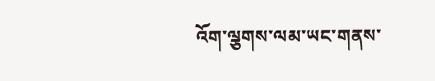འོག་ལྕགས་ལམ་ཡང་གནས་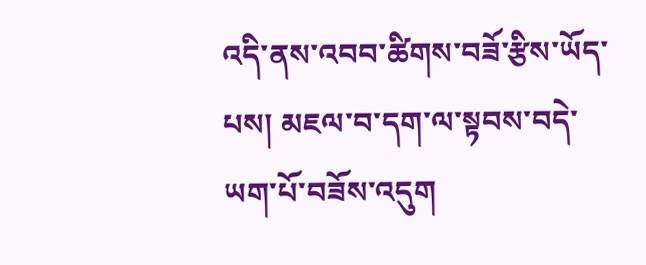འདི་ནས་འབབ་ཚིགས་བཟོ་རྩིས་ཡོད་པས། མཇལ་བ་དག་ལ་སྟབས་བདེ་ཡག་པོ་བཟོས་འདུག